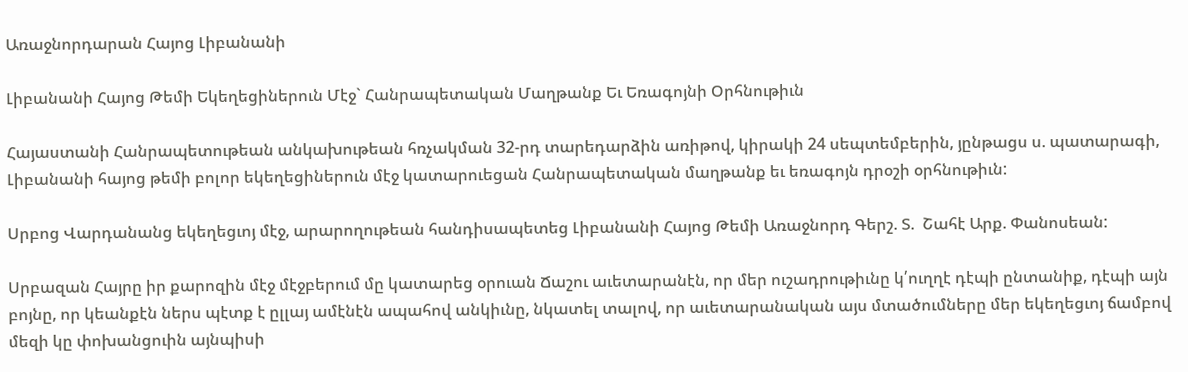Առաջնորդարան Հայոց Լիբանանի

Լիբանանի Հայոց Թեմի Եկեղեցիներուն Մէջ` Հանրապետական Մաղթանք Եւ Եռագոյնի Օրհնութիւն

Հայաստանի Հանրապետութեան անկախութեան հռչակման 32-րդ տարեդարձին առիթով, կիրակի 24 սեպտեմբերին, յընթացս ս. պատարագի, Լիբանանի հայոց թեմի բոլոր եկեղեցիներուն մէջ կատարուեցան Հանրապետական մաղթանք եւ եռագոյն դրօշի օրհնութիւն:

Սրբոց Վարդանանց եկեղեցւոյ մէջ, արարողութեան հանդիսապետեց Լիբանանի Հայոց Թեմի Առաջնորդ Գերշ. Տ.  Շահէ Արք. Փանոսեան:

Սրբազան Հայրը իր քարոզին մէջ մէջբերում մը կատարեց օրուան Ճաշու աւետարանէն, որ մեր ուշադրութիւնը կ՛ուղղէ դէպի ընտանիք, դէպի այն բոյնը, որ կեանքէն ներս պէտք է ըլլայ ամէնէն ապահով անկիւնը, նկատել տալով, որ աւետարանական այս մտածումները մեր եկեղեցւոյ ճամբով մեզի կը փոխանցուին այնպիսի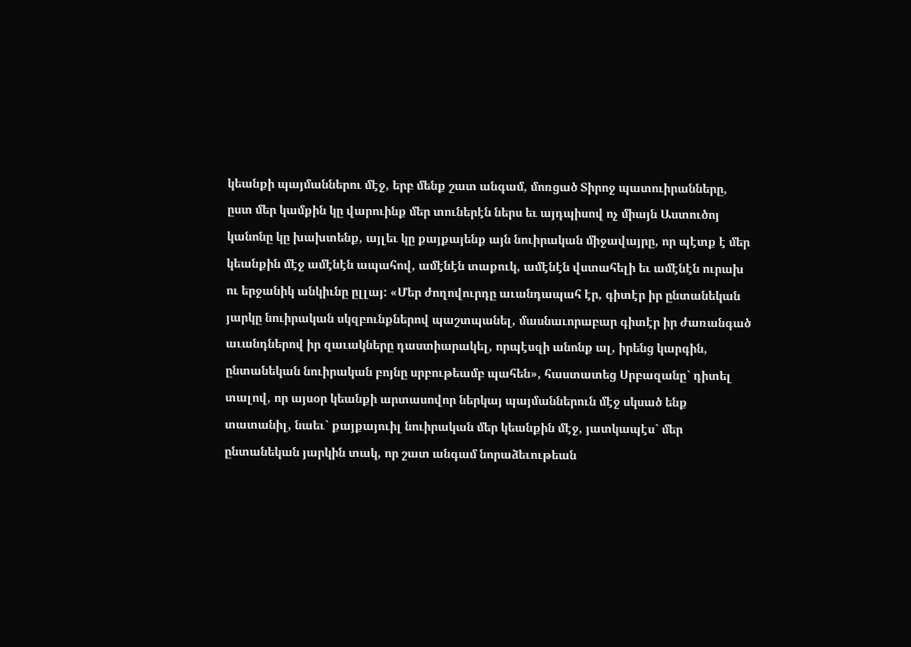կեանքի պայմաններու մէջ, երբ մենք շատ անգամ, մոռցած Տիրոջ պատուիրանները, ըստ մեր կամքին կը վարուինք մեր տուներէն ներս եւ այդպիսով ոչ միայն Աստուծոյ կանոնը կը խախտենք, այլեւ կը քայքայենք այն նուիրական միջավայրը, որ պէտք է մեր կեանքին մէջ ամէնէն ապահով, ամէնէն տաքուկ, ամէնէն վստահելի եւ ամէնէն ուրախ ու երջանիկ անկիւնը ըլլայ: «Մեր ժողովուրդը աւանդապահ էր, գիտէր իր ընտանեկան յարկը նուիրական սկզբունքներով պաշտպանել, մասնաւորաբար գիտէր իր ժառանգած աւանդներով իր զաւակները դաստիարակել, որպէսզի անոնք ալ, իրենց կարգին, ընտանեկան նուիրական բոյնը սրբութեամբ պահեն», հաստատեց Սրբազանը` դիտել տալով, որ այսօր կեանքի արտասովոր ներկայ պայմաններուն մէջ սկսած ենք տատանիլ, նաեւ` քայքայուիլ նուիրական մեր կեանքին մէջ, յատկապէս` մեր ընտանեկան յարկին տակ, որ շատ անգամ նորաձեւութեան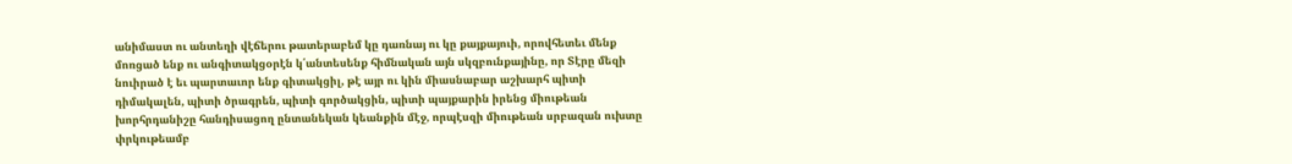անիմաստ ու անտեղի վէճերու թատերաբեմ կը դառնայ ու կը քայքայուի, որովհետեւ մենք մոռցած ենք ու անգիտակցօրէն կ՛անտեսենք հիմնական այն սկզբունքայինը, որ Տէրը մեզի նուիրած է եւ պարտաւոր ենք գիտակցիլ, թէ այր ու կին միասնաբար աշխարհ պիտի դիմակալեն, պիտի ծրագրեն, պիտի գործակցին, պիտի պայքարին իրենց միութեան խորհրդանիշը հանդիսացող ընտանեկան կեանքին մէջ, որպէսզի միութեան սրբազան ուխտը փրկութեամբ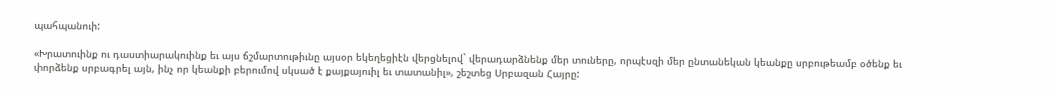պահպանուի:

«Խրատուինք ու դաստիարակուինք եւ այս ճշմարտութիւնը այսօր եկեղեցիէն վերցնելով` վերադարձնենք մեր տուները, որպէսզի մեր ընտանեկան կեանքը սրբութեամբ օծենք եւ փորձենք սրբագրել այն, ինչ որ կեանքի բերումով սկսած է քայքայուիլ եւ տատանիլ», շեշտեց Սրբազան Հայրը: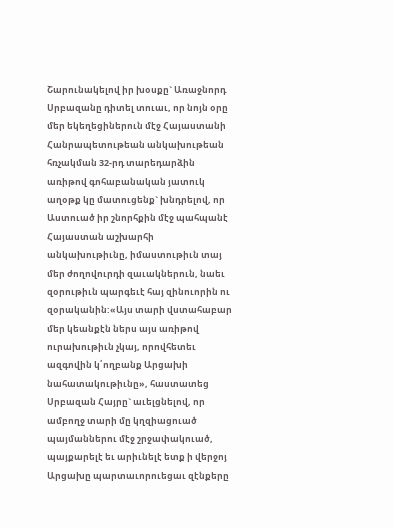Շարունակելով իր խօսքը` Առաջնորդ Սրբազանը դիտել տուաւ, որ նոյն օրը մեր եկեղեցիներուն մէջ Հայաստանի Հանրապետութեան անկախութեան հռչակման 32-րդ տարեդարձին առիթով գոհաբանական յատուկ աղօթք կը մատուցենք` խնդրելով, որ Աստուած իր շնորհքին մէջ պահպանէ Հայաստան աշխարհի անկախութիւնը, իմաստութիւն տայ մեր ժողովուրդի զաւակներուն, նաեւ զօրութիւն պարգեւէ հայ զինուորին ու զօրականին:«Այս տարի վստահաբար մեր կեանքէն ներս այս առիթով ուրախութիւն չկայ, որովհետեւ ազգովին կ՛ողբանք Արցախի նահատակութիւնը», հաստատեց Սրբազան Հայրը` աւելցնելով, որ ամբողջ տարի մը կղզիացուած պայմաններու մէջ շրջափակուած, պայքարելէ եւ արիւնելէ ետք ի վերջոյ Արցախը պարտաւորուեցաւ զէնքերը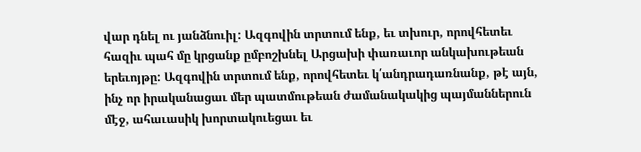վար դնել ու յանձնուիլ: Ազգովին տրտում ենք, եւ տխուր, որովհետեւ հազիւ պահ մը կրցանք ըմբոշխնել Արցախի փառաւոր անկախութեան երեւոյթը: Ազգովին տրտում ենք, որովհետեւ կ՛անդրադառնանք, թէ այն, ինչ որ իրականացաւ մեր պատմութեան ժամանակակից պայմաններուն մէջ, ահաւասիկ խորտակուեցաւ եւ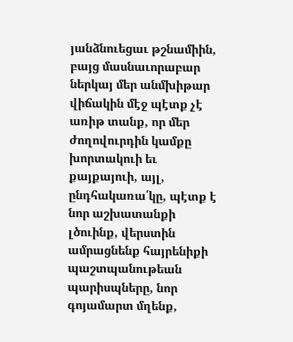յանձնուեցաւ թշնամիին, բայց մասնաւորաբար ներկայ մեր անմխիթար վիճակին մէջ պէտք չէ առիթ տանք, որ մեր ժողովուրդին կամքը խորտակուի եւ քայքայուի, այլ, ընդհակառա՛կը, պէտք է նոր աշխատանքի լծուինք, վերստին ամրացնենք հայրենիքի պաշտպանութեան պարիսպները, նոր գոյամարտ մղենք,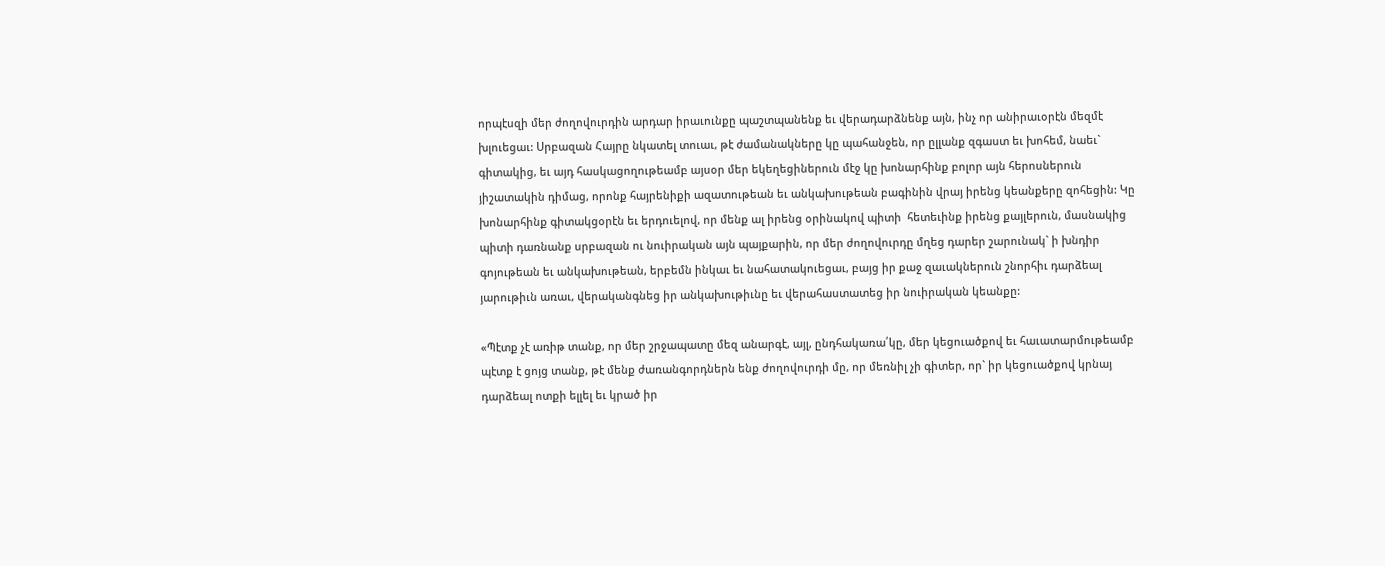որպէսզի մեր ժողովուրդին արդար իրաւունքը պաշտպանենք եւ վերադարձնենք այն, ինչ որ անիրաւօրէն մեզմէ խլուեցաւ: Սրբազան Հայրը նկատել տուաւ, թէ ժամանակները կը պահանջեն, որ ըլլանք զգաստ եւ խոհեմ, նաեւ` գիտակից, եւ այդ հասկացողութեամբ այսօր մեր եկեղեցիներուն մէջ կը խոնարհինք բոլոր այն հերոսներուն յիշատակին դիմաց, որոնք հայրենիքի ազատութեան եւ անկախութեան բագինին վրայ իրենց կեանքերը զոհեցին: Կը խոնարհինք գիտակցօրէն եւ երդուելով, որ մենք ալ իրենց օրինակով պիտի  հետեւինք իրենց քայլերուն, մասնակից պիտի դառնանք սրբազան ու նուիրական այն պայքարին, որ մեր ժողովուրդը մղեց դարեր շարունակ` ի խնդիր գոյութեան եւ անկախութեան, երբեմն ինկաւ եւ նահատակուեցաւ, բայց իր քաջ զաւակներուն շնորհիւ դարձեալ յարութիւն առաւ, վերականգնեց իր անկախութիւնը եւ վերահաստատեց իր նուիրական կեանքը:

«Պէտք չէ առիթ տանք, որ մեր շրջապատը մեզ անարգէ, այլ, ընդհակառա՛կը, մեր կեցուածքով եւ հաւատարմութեամբ պէտք է ցոյց տանք, թէ մենք ժառանգորդներն ենք ժողովուրդի մը, որ մեռնիլ չի գիտեր, որ` իր կեցուածքով կրնայ դարձեալ ոտքի ելլել եւ կրած իր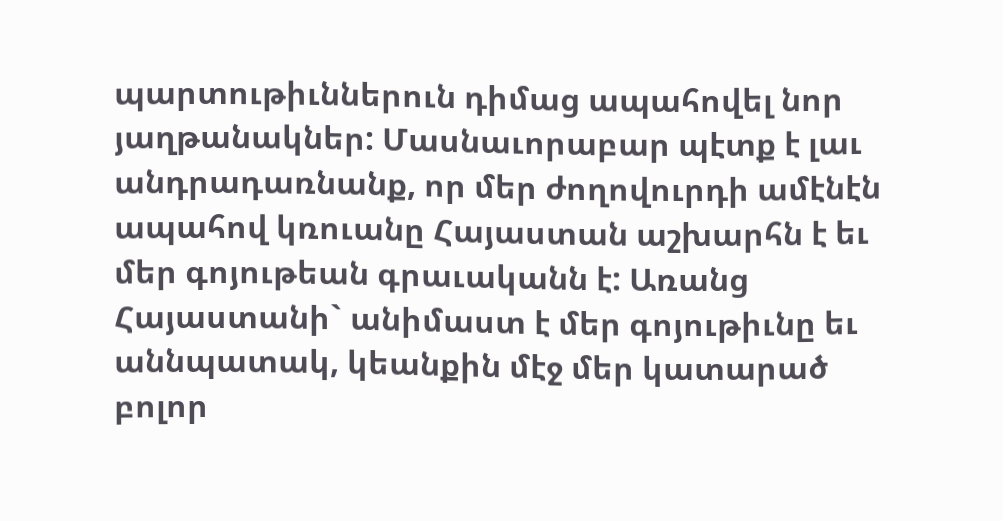պարտութիւններուն դիմաց ապահովել նոր յաղթանակներ: Մասնաւորաբար պէտք է լաւ անդրադառնանք, որ մեր ժողովուրդի ամէնէն ապահով կռուանը Հայաստան աշխարհն է եւ մեր գոյութեան գրաւականն է: Առանց Հայաստանի` անիմաստ է մեր գոյութիւնը եւ աննպատակ, կեանքին մէջ մեր կատարած բոլոր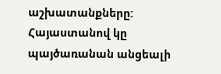աշխատանքները: Հայաստանով կը պայծառանան անցեալի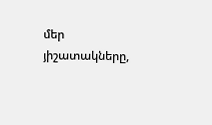մեր յիշատակները,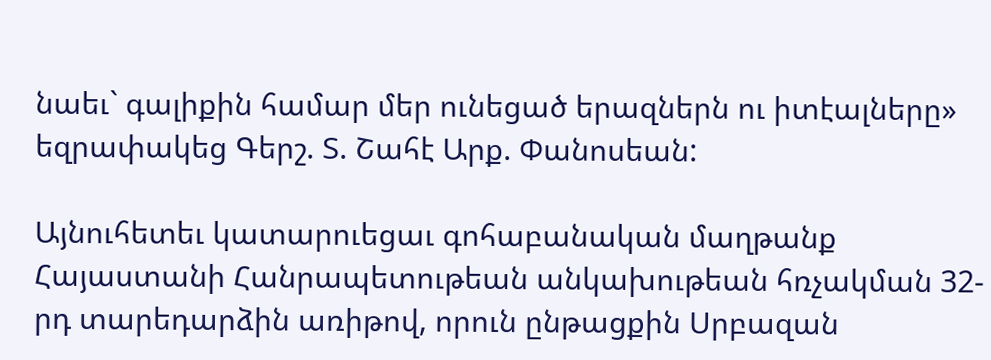նաեւ` գալիքին համար մեր ունեցած երազներն ու իտէալները» եզրափակեց Գերշ. Տ. Շահէ Արք. Փանոսեան:

Այնուհետեւ կատարուեցաւ գոհաբանական մաղթանք Հայաստանի Հանրապետութեան անկախութեան հռչակման 32-րդ տարեդարձին առիթով, որուն ընթացքին Սրբազան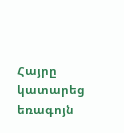Հայրը կատարեց եռագոյն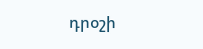դրօշի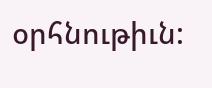օրհնութիւն: